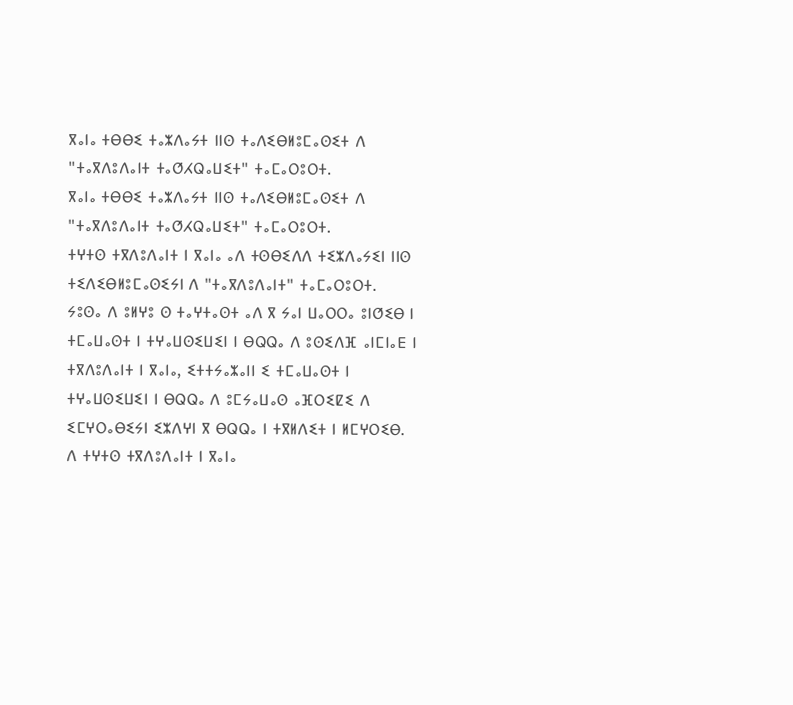ⴳⴰⵏⴰ ⵜⴱⴱⵉ ⵜⴰⵣⴷⴰⵢⵜ ⵏⵏⵙ ⵜⴰⴷⵉⴱⵍⵓⵎⴰⵙⵉⵜ ⴷ "ⵜⴰⴳⴷⵓⴷⴰⵏⵜ ⵜⴰⵚⵃⵕⴰⵡⵉⵜ" ⵜⴰⵎⴰⵔⵓⵔⵜ.
ⴳⴰⵏⴰ ⵜⴱⴱⵉ ⵜⴰⵣⴷⴰⵢⵜ ⵏⵏⵙ ⵜⴰⴷⵉⴱⵍⵓⵎⴰⵙⵉⵜ ⴷ "ⵜⴰⴳⴷⵓⴷⴰⵏⵜ ⵜⴰⵚⵃⵕⴰⵡⵉⵜ" ⵜⴰⵎⴰⵔⵓⵔⵜ.
ⵜⵖⵜⵙ ⵜⴳⴷⵓⴷⴰⵏⵜ ⵏ ⴳⴰⵏⴰ ⴰⴷ ⵜⵙⴱⵉⴷⴷ ⵜⵉⵣⴷⴰⵢⵉⵏ ⵏⵏⵙ ⵜⵉⴷⵉⴱⵍⵓⵎⴰⵙⵉⵢⵏ ⴷ "ⵜⴰⴳⴷⵓⴷⴰⵏⵜ" ⵜⴰⵎⴰⵔⵓⵔⵜ.
ⵢⵓⵙⴰ ⴷ ⵓⵍⵖⵓ ⵙ ⵜⴰⵖⵜⴰⵙⵜ ⴰⴷ ⴳ ⵢⴰⵏ ⵡⴰⵔⵔⴰ ⵓⵏⵚⵉⴱ ⵏ ⵜⵎⴰⵡⴰⵙⵜ ⵏ ⵜⵖⴰⵡⵙⵉⵡⵉⵏ ⵏ ⴱⵕⵕⴰ ⴷ ⵓⵙⵉⴷⴼ ⴰⵏⵎⵏⴰⴹ ⵏ ⵜⴳⴷⵓⴷⴰⵏⵜ ⵏ ⴳⴰⵏⴰ, ⵉⵜⵜⵢⴰⵣⴰⵏⵏ ⵉ ⵜⵎⴰⵡⴰⵙⵜ ⵏ ⵜⵖⴰⵡⵙⵉⵡⵉⵏ ⵏ ⴱⵕⵕⴰ ⴷ ⵓⵎⵢⴰⵡⴰⵙ ⴰⴼⵔⵉⵇⵉ ⴷ ⵉⵎⵖⵔⴰⴱⵉⵢⵏ ⵉⵣⴷⵖⵏ ⴳ ⴱⵕⵕⴰ ⵏ ⵜⴳⵍⴷⵉⵜ ⵏ ⵍⵎⵖⵔⵉⴱ.
ⴷ ⵜⵖⵜⵙ ⵜⴳⴷⵓⴷⴰⵏⵜ ⵏ ⴳⴰⵏⴰ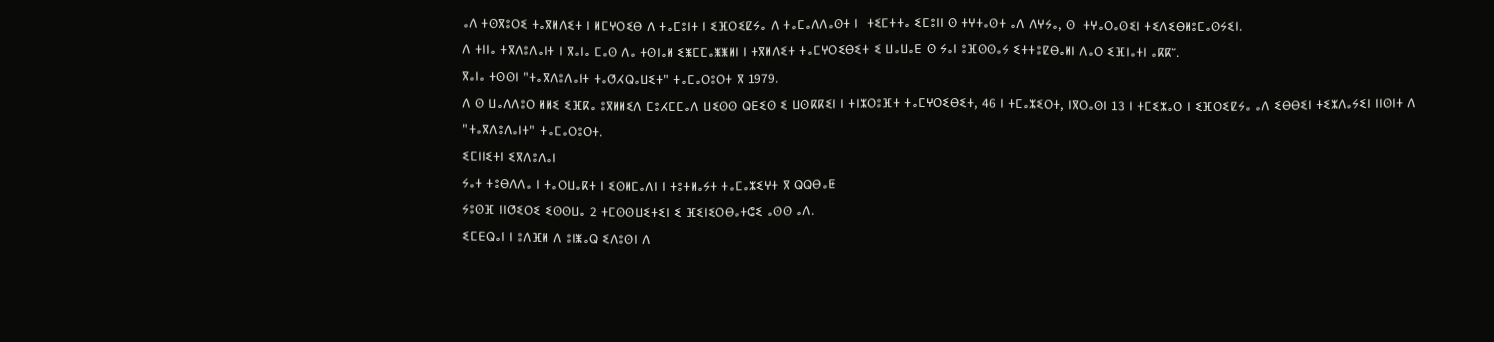ⴰⴷ ⵜⵙⴳⵓⵔⵉ ⵜⴰⴳⵍⴷⵉⵜ ⵏ ⵍⵎⵖⵔⵉⴱ ⴷ ⵜⴰⵎⵓⵏⵜ ⵏ ⵉⴼⵔⵉⵇⵢⴰ ⴷ ⵜⴰⵎⴰⴷⴷⴰⵙⵜ ⵏ  ⵜⵉⵎⵜⵜⴰ ⵉⵎⵓⵏⵏ ⵙ ⵜⵖⵜⴰⵙⵜ ⴰⴷ ⴷⵖⵢⴰ, ⵙ  ⵜⵖⴰⵔⴰⵙⵉⵏ ⵜⵉⴷⵉⴱⵍⵓⵎⴰⵙⵢⵉⵏ.
ⴷ ⵜⵏⵏⴰ ⵜⴳⴷⵓⴷⴰⵏⵜ ⵏ ⴳⴰⵏⴰ ⵎⴰⵙ ⴷⴰ ⵜⵙⵏⴰⵍ ⵉⵥⵎⵎⴰⵥⵥⵍⵏ ⵏ ⵜⴳⵍⴷⵉⵜ ⵜⴰⵎⵖⵔⵉⴱⵉⵜ ⵉ ⵡⴰⵡⴰⴹ ⵙ ⵢⴰⵏ ⵓⴼⵙⵙⴰⵢ ⵉⵜⵜⵓⵇⴱⴰⵍⵏ ⴷⴰⵔ ⵉⴼⵏⴰⵜⵏ ⴰⴽⴽⵯ.
ⴳⴰⵏⴰ ⵜⵙⵙⵏ "ⵜⴰⴳⴷⵓⴷⴰⵏⵜ ⵜⴰⵚⵃⵕⴰⵡⵉⵜ" ⵜⴰⵎⴰⵔⵓⵔⵜ ⴳ 1979.
ⴷ ⵙ ⵡⴰⴷⴷⵓⵔ ⵍⵍⵉ ⵉⴼⴽⴰ ⵓⴳⵍⵍⵉⴷ ⵎⵓⵃⵎⵎⴰⴷ ⵡⵉⵙⵙ ⵕⴹⵉⵙ ⵉ ⵡⵙⴽⴽⵉⵏ ⵏ ⵜⵏⵣⵔⵓⴼⵜ ⵜⴰⵎⵖⵔⵉⴱⵉⵜ, 46 ⵏ ⵜⵎⴰⵣⵉⵔⵜ, ⵏⴳⵔⴰⵙⵏ 13 ⵏ ⵜⵎⵉⵣⴰⵔ ⵏ ⵉⴼⵔⵉⵇⵢⴰ ⴰⴷ ⵉⴱⴱⵉⵏ ⵜⵉⵣⴷⴰⵢⵉⵏ ⵏⵏⵙⵏⵜ ⴷ "ⵜⴰⴳⴷⵓⴷⴰⵏⵜ" ⵜⴰⵎⴰⵔⵓⵔⵜ.
ⵉⵎⵏⵏⵉⵜⵏ ⵉⴳⴷⵓⴷⴰⵏ
ⵢⴰⵜ ⵜⵓⴱⴷⴷⴰ ⵏ ⵜⴰⵔⵡⴰⴽⵜ ⵏ ⵉⵙⵍⵎⴰⴷⵏ ⵏ ⵜⵓⵜⵍⴰⵢⵜ ⵜⴰⵎⴰⵣⵉⵖⵜ ⴳ ⵕⵕⴱⴰⵟ
ⵢⵓⵙⴼ ⵏⵏⵚⵉⵔⵉ ⵉⵙⵙⵡⴰ 2 ⵜⵎⵙⵙⵡⵉⵜⵉⵏ ⵉ ⴼⵉⵏⵉⵔⴱⴰⵜⵛⵉ ⴰⵙⵙ ⴰⴷ.
ⵉⵎⴹⵕⴰⵏ ⵏ ⵓⴷⴼⵍ ⴷ ⵓⵏⵥⴰⵕ ⵉⴷⵓⵙⵏ ⴷ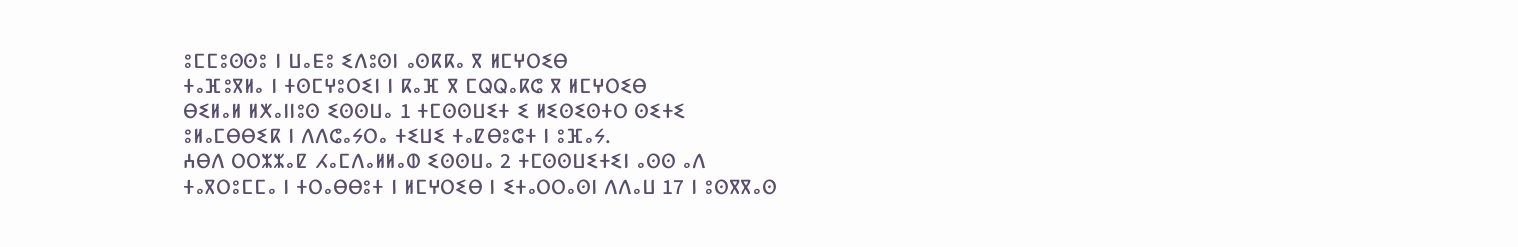ⵓⵎⵎⵓⵙⵙⵓ ⵏ ⵡⴰⴹⵓ ⵉⴷⵓⵙⵏ ⴰⵙⴽⴽⴰ ⴳ ⵍⵎⵖⵔⵉⴱ
ⵜⴰⴼⵓⴳⵍⴰ ⵏ ⵜⵙⵎⵖⵓⵔⵉⵏ ⵏ ⴽⴰⴼ ⴳ ⵎⵕⵕⴰⴽⵛ ⴳ ⵍⵎⵖⵔⵉⴱ
ⴱⵉⵍⴰⵍ ⵍⵅⴰⵏⵏⵓⵙ ⵉⵙⵙⵡⴰ 1 ⵜⵎⵙⵙⵡⵉⵜ ⵉ ⵍⵉⵙⵉⵙⵜⵔ ⵙⵉⵜⵉ
ⵓⵍⴰⵎⴱⴱⵉⴽ ⵏ ⴷⴷⵛⴰⵢⵔⴰ ⵜⵉⵡⵉ ⵜⴰⵇⴱⵓⵛⵜ ⵏ ⵓⴼⴰⵢ.
ⵄⴱⴷ ⵔⵔⵣⵣⴰⵇ ⵃⴰⵎⴷⴰⵍⵍⴰⵀ ⵉⵙⵙⵡⴰ 2 ⵜⵎⵙⵙⵡⵉⵜⵉⵏ ⴰⵙⵙ ⴰⴷ
ⵜⴰⴳⵔⵓⵎⵎⴰ ⵏ ⵜⵔⴰⴱⴱⵓⵜ ⵏ ⵍⵎⵖⵔⵉⴱ ⵏ ⵉⵜⴰⵔⵔⴰⵙⵏ ⴷⴷⴰⵡ 17 ⵏ ⵓⵙⴳⴳⴰⵙ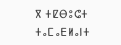ⴳ ⵜⵇⴱⵓⵛⵜ ⵜⴰⵎⴰⴹⵍⴰⵏⵜ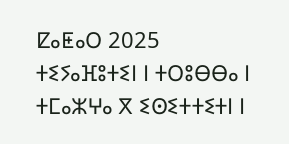ⵇⴰⵟⴰⵔ 2025
ⵜⵉⵢⴰⴼⵓⵜⵉⵏ ⵏ ⵜⵔⵓⴱⴱⴰ ⵏ ⵜⵎⴰⵣⵖⴰ ⴳ ⵉⵙⵉⵜⵜⵉⵜⵏ ⵏ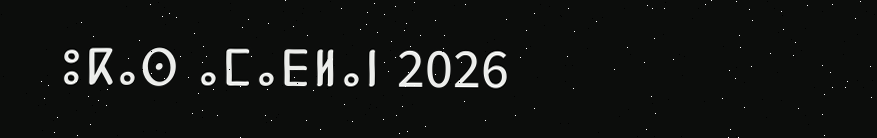ⵓⴽⴰⵙ ⴰⵎⴰⴹⵍⴰⵏ 2026